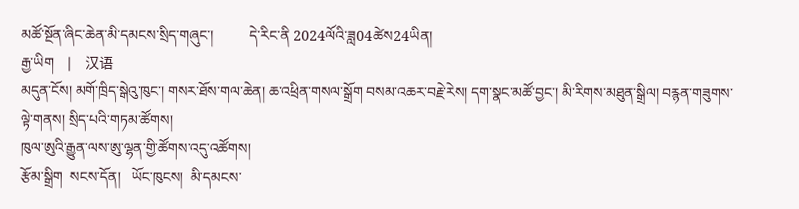མཚོ་སྔོན་ཞིང་ཆེན་མི་དམངས་སྲིད་གཞུང་།          དེ་རིང་ནི 2024ལོའི་ཟླ04ཚེས24ཡིན།
རྒྱ་ཡིག    |    汉语
མདུན་ངོས། མགོ་ཁྲིད་སྒེའུ་ཁུང་། གསར་ཐོས་གལ་ཆེན། ཆ་འཕྲིན་གསལ་སྒྲོག བསམ་འཆར་བརྗེ་རེས། དག་སྣང་མཚོ་བྱང་། མི་རིགས་མཐུན་སྒྲིལ། བརྙན་གཟུགས་ལྟེ་གནས། སྲིད་པའི་གཏམ་ཚོགས།
ཁུལ་ཨུའི་རྒྱུན་ལས་ཨུ་ལྷན་གྱི་ཚོགས་འདུ་འཚོགས།
རྩོམ་སྒྲིག  སངས་དོན།   ཡོང་ཁུངས།  མི་དམངས་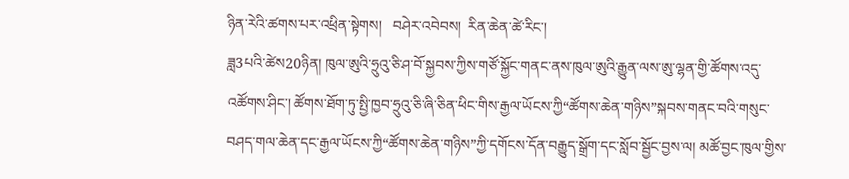ཉིན་རེའི་ཚགས་པར་འཕྲིན་སྟེགས།   བཤེར་འབེབས།  རིན་ཆེན་ཚེ་རིང་།
ཟླ3པའི་ཚེས20ཉིན། ཁུལ་ཨུའི་ཧྲུའུ་ཅི་ཤ་བོ་སྐྱབས་ཀྱིས་གཙོ་སྐྱོང་གནང་ནས་ཁུལ་ཨུའི་རྒྱུན་ལས་ཨུ་ལྷན་གྱི་ཚོགས་འདུ་འཚོགས་ཤིང་། ཚོགས་ཐོག་ཏུ་སྤྱི་ཁྱབ་ཧྲུའུ་ཅི་ཞི་ཅིན་ཕིང་གིས་རྒྱལ་ཡོངས་ཀྱི“ཚོགས་ཆེན་གཉིས”སྐབས་གནང་བའི་གསུང་བཤད་གལ་ཆེན་དང་རྒྱལ་ཡོངས་ཀྱི“ཚོགས་ཆེན་གཉིས”ཀྱི་དགོངས་དོན་བརྒྱུད་སྒྲོག་དང་སློབ་སྦྱོང་བྱས་ལ། མཚོ་བྱང་ཁུལ་གྱིས་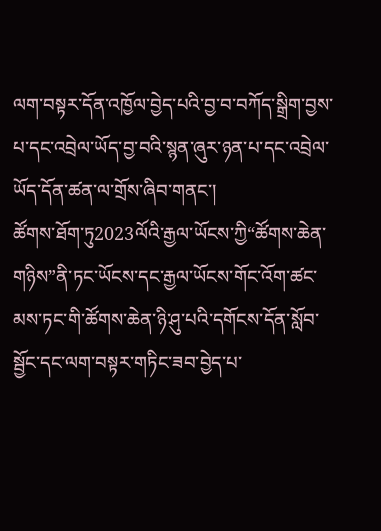ལག་བསྟར་དོན་འཁྱོལ་བྱེད་པའི་བྱ་བ་བཀོད་སྒྲིག་བྱས་པ་དང་འབྲེལ་ཡོད་བྱ་བའི་སྙན་ཞུར་ཉན་པ་དང་འབྲེལ་ཡོད་དོན་ཚན་ལ་གྲོས་ཞིབ་གནང་།
ཚོགས་ཐོག་ཏུ2023ལོའི་རྒྱལ་ཡོངས་ཀྱི“ཚོགས་ཆེན་གཉིས”ནི་ཏང་ཡོངས་དང་རྒྱལ་ཡོངས་གོང་འོག་ཚང་མས་ཏང་གི་ཚོགས་ཆེན་ཉི་ཤུ་པའི་དགོངས་དོན་སློབ་སྦྱོང་དང་ལག་བསྟར་གཏིང་ཟབ་བྱེད་པ་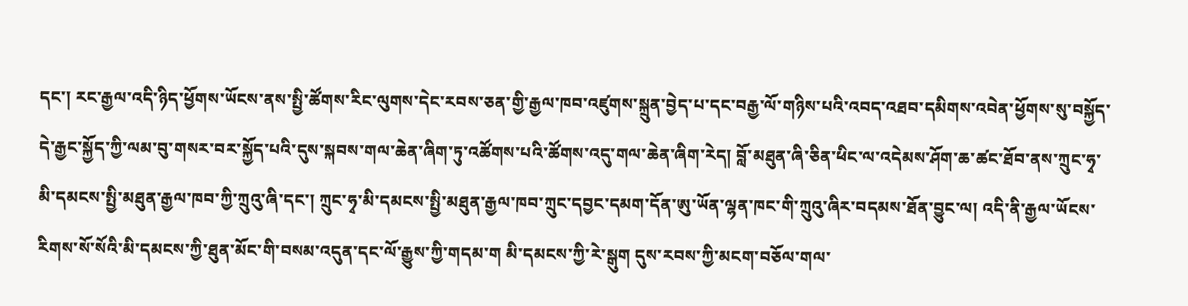དང་། རང་རྒྱལ་འདི་ཉིད་ཕྱོགས་ཡོངས་ནས་སྤྱི་ཚོགས་རིང་ལུགས་དེང་རབས་ཅན་གྱི་རྒྱལ་ཁབ་འཛུགས་སྐྲུན་བྱེད་པ་དང་བརྒྱ་ལོ་གཉིས་པའི་འབད་འཐབ་དམིགས་འབེན་ཕྱོགས་སུ་བསྐྱོད་དེ་རྒྱང་སྐྱོད་ཀྱི་ལམ་བུ་གསར་བར་སྐྱོད་པའི་དུས་སྐབས་གལ་ཆེན་ཞིག་ཏུ་འཚོགས་པའི་ཚོགས་འདུ་གལ་ཆེན་ཞིག་རེད། བློ་མཐུན་ཞི་ཅིན་ཕིང་ལ་འདེམས་ཤོག་ཆ་ཚང་ཐོབ་ནས་ཀྲུང་ཧྭ་མི་དམངས་སྤྱི་མཐུན་རྒྱལ་ཁབ་ཀྱི་ཀྲུའུ་ཞི་དང་། ཀྲུང་ཧྭ་མི་དམངས་སྤྱི་མཐུན་རྒྱལ་ཁབ་ཀྲུང་དབྱང་དམག་དོན་ཨུ་ཡོན་ལྷན་ཁང་གི་ཀྲུའུ་ཞིར་བདམས་ཐོན་བྱུང་ལ། འདི་ནི་རྒྱལ་ཡོངས་རིགས་སོ་སོའི་མི་དམངས་ཀྱི་ཐུན་མོང་གི་བསམ་འདུན་དང་ལོ་རྒྱུས་ཀྱི་གདམ་ག མི་དམངས་ཀྱི་རེ་སྒུག དུས་རབས་ཀྱི་མངག་བཅོལ་གལ་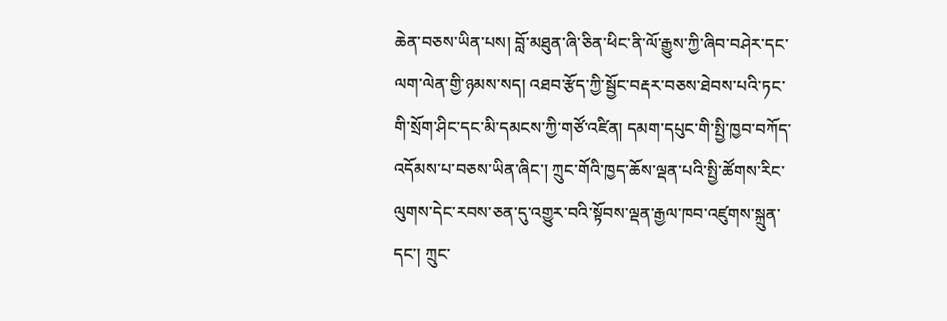ཆེན་བཅས་ཡིན་པས། བློ་མཐུན་ཞི་ཅིན་ཕིང་ནི་ལོ་རྒྱུས་ཀྱི་ཞིབ་བཤེར་དང་ལག་ལེན་གྱི་ཉམས་སད། འཐབ་རྩོད་ཀྱི་སྦྱོང་བརྡར་བཅས་ཐེབས་པའི་ཏང་གི་སྲོག་ཤིང་དང་མི་དམངས་ཀྱི་གཙོ་འཛིན། དམག་དཔུང་གི་སྤྱི་ཁྱབ་བཀོད་འདོམས་པ་བཅས་ཡིན་ཞིང་། ཀྲུང་གོའི་ཁྱད་ཆོས་ལྡན་པའི་སྤྱི་ཚོགས་རིང་ལུགས་དེང་རབས་ཅན་དུ་འགྱུར་བའི་སྟོབས་ལྡན་རྒྱལ་ཁབ་འཛུགས་སྐྲུན་དང་། ཀྲུང་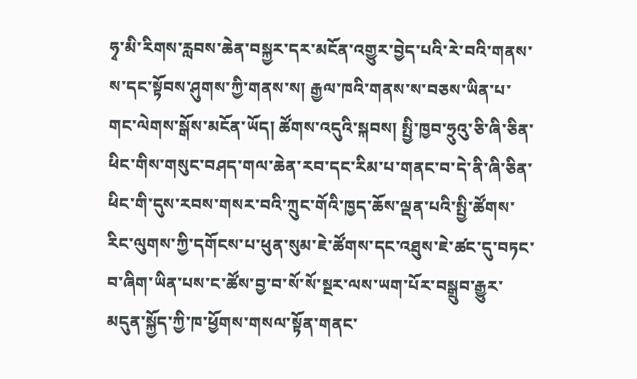ཧྭ་མི་རིགས་རླབས་ཆེན་བསྐྱར་དར་མངོན་འགྱུར་བྱེད་པའི་རེ་བའི་གནས་ས་དང་སྟོབས་ཤུགས་ཀྱི་གནས་ས། རྒྱལ་ཁའི་གནས་ས་བཅས་ཡིན་པ་གང་ལེགས་སྒོས་མངོན་ཡོད། ཚོགས་འདུའི་སྐབས། སྤྱི་ཁྱབ་ཧྲུའུ་ཅི་ཞི་ཅིན་ཕིང་གིས་གསུང་བཤད་གལ་ཆེན་རབ་དང་རིམ་པ་གནང་བ་དེ་ནི་ཞི་ཅིན་ཕིང་གི་དུས་རབས་གསར་བའི་ཀྲུང་གོའི་ཁྱད་ཆོས་ལྡན་པའི་སྤྱི་ཚོགས་རིང་ལུགས་ཀྱི་དགོངས་པ་ཕུན་སུམ་ཇེ་ཚོགས་དང་འཐུས་ཇེ་ཚང་དུ་བཏང་བ་ཞིག་ཡིན་པས་ང་ཚོས་བྱ་བ་སོ་སོ་སྔར་ལས་ཡག་པོར་བསྒྲུབ་རྒྱུར་མདུན་སྐྱོད་ཀྱི་ཁ་ཕྱོགས་གསལ་སྟོན་གནང་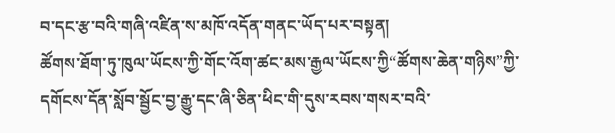བ་དང་རྩ་བའི་གཞི་འཛིན་ས་མཁོ་འདོན་གནང་ཡོད་པར་བསྟན།
ཚོགས་ཐོག་ཏུ་ཁུལ་ཡོངས་ཀྱི་གོང་འོག་ཚང་མས་རྒྱལ་ཡོངས་ཀྱི“ཚོགས་ཆེན་གཉིས”ཀྱི་དགོངས་དོན་སློབ་སྦྱོང་བྱ་རྒྱུ་དང་ཞི་ཅིན་ཕིང་གི་དུས་རབས་གསར་བའི་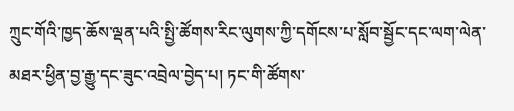ཀྲུང་གོའི་ཁྱད་ཆོས་ལྡན་པའི་སྤྱི་ཚོགས་རིང་ལུགས་ཀྱི་དགོངས་པ་སློབ་སྦྱོང་དང་ལག་ལེན་མཐར་ཕྱིན་བྱ་རྒྱུ་དང་ཟུང་འབྲེལ་བྱེད་པ། ཏང་གི་ཚོགས་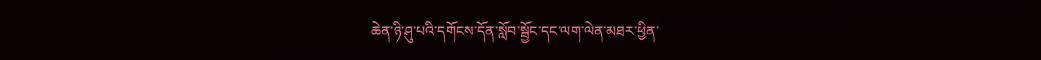ཆེན་ཉི་ཤུ་པའི་དགོངས་དོན་སློབ་སྦྱོང་དང་ལག་ལེན་མཐར་ཕྱིན་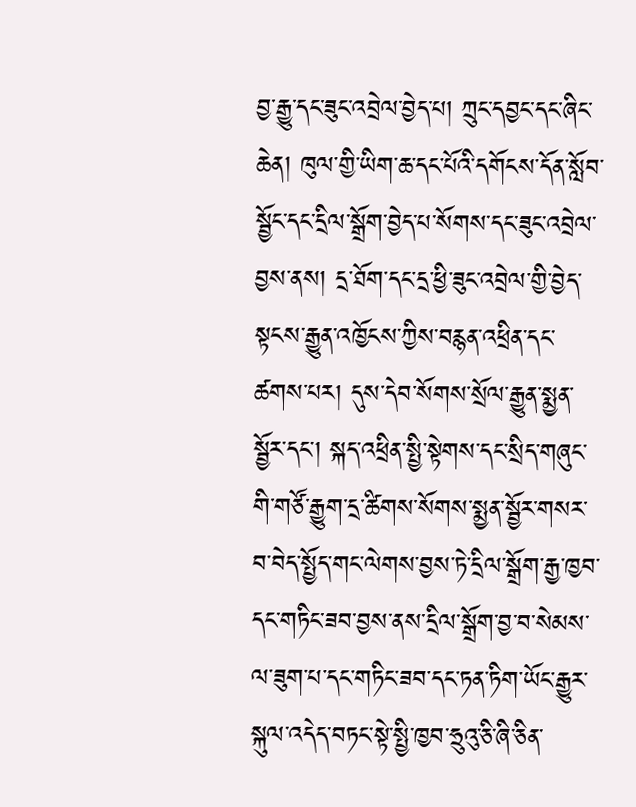བྱ་རྒྱུ་དང་ཟུང་འབྲེལ་བྱེད་པ། ཀྲུང་དབྱང་དང་ཞིང་ཆེན། ཁུལ་གྱི་ཡིག་ཆ་དང་པོའི་དགོངས་དོན་སློབ་སྦྱོང་དང་དྲིལ་སྒྲོག་བྱེད་པ་སོགས་དང་ཟུང་འབྲེལ་བྱས་ནས། དྲ་ཐོག་དང་དྲ་ཕྱི་ཟུང་འབྲེལ་གྱི་བྱེད་སྟངས་རྒྱུན་འཁྱོངས་ཀྱིས་བརྙན་འཕྲིན་དང་ཚགས་པར། དུས་དེབ་སོགས་སྲོལ་རྒྱུན་སྨྱན་སྦྱོར་དང་། སྐད་འཕྲིན་སྤྱི་སྟེགས་དང་སྲིད་གཞུང་གི་གཙོ་རྒྱུག་དྲ་ཚིགས་སོགས་སྨྱན་སྦྱོར་གསར་བ་བེད་སྤྱོད་གང་ལེགས་བྱས་ཏེ་དྲིལ་སྒྲོག་རྒྱ་ཁྱབ་དང་གཏིང་ཟབ་བྱས་ནས་དྲིལ་སྒྲོག་བྱ་བ་སེམས་ལ་ཟུག་པ་དང་གཏིང་ཟབ་དང་ཏན་ཏིག་ཡོང་རྒྱུར་སྐུལ་འདེད་བཏང་སྟེ་སྤྱི་ཁྱབ་ཧྲུའུ་ཅི་ཞི་ཅིན་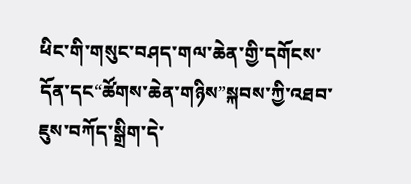ཕིང་གི་གསུང་བཤད་གལ་ཆེན་གྱི་དགོངས་དོན་དང“ཚོགས་ཆེན་གཉིས”སྐབས་ཀྱི་འཐབ་ཇུས་བཀོད་སྒྲིག་དེ་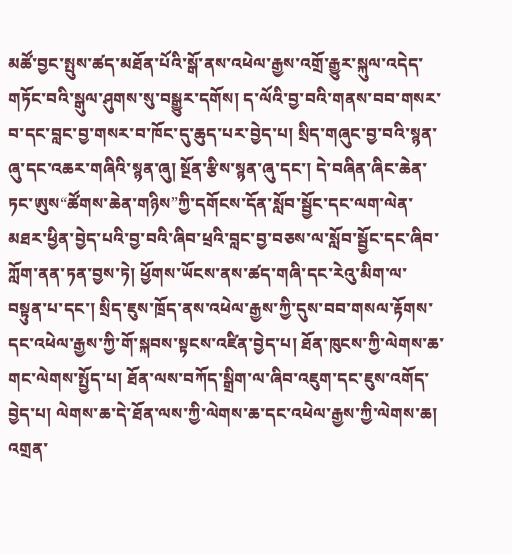མཚོ་བྱང་སྤུས་ཚད་མཐོན་པོའི་སྒོ་ནས་འཕེལ་རྒྱས་འགྲོ་རྒྱུར་སྐུལ་འདེད་གཏོང་བའི་སྒུལ་ཤུགས་སུ་བསྒྱུར་དགོས། ད་ལོའི་བྱ་བའི་གནས་བབ་གསར་བ་དང་བླང་བྱ་གསར་བ་ཁོང་དུ་ཆུད་པར་བྱེད་པ། སྲིད་གཞུང་བྱ་བའི་སྙན་ཞུ་དང་འཆར་གཞིའི་སྙན་ཞུ། སྔོན་རྩིས་སྙན་ཞུ་དང་། དེ་བཞིན་ཞིང་ཆེན་ཏང་ཨུས“ཚོགས་ཆེན་གཉིས”ཀྱི་དགོངས་དོན་སློབ་སྦྱོང་དང་ལག་ལེན་མཐར་ཕྱིན་བྱེད་པའི་བྱ་བའི་ཞིབ་ཕྲའི་བླང་བྱ་བཅས་ལ་སློབ་སྦྱོང་དང་ཞིབ་ཀློག་ནན་ཏན་བྱས་ཏེ། ཕྱོགས་ཡོངས་ནས་ཚད་གཞི་དང་རེའུ་མིག་ལ་བསྟུན་པ་དང་། སྲིད་ཇུས་ཁྲོད་ནས་འཕེལ་རྒྱས་ཀྱི་དུས་བབ་གསལ་རྟོགས་དང་འཕེལ་རྒྱས་ཀྱི་གོ་སྐབས་སྟངས་འཛིན་བྱེད་པ། ཐོན་ཁུངས་ཀྱི་ལེགས་ཆ་གང་ལེགས་སྤྱོད་པ། ཐོན་ལས་བཀོད་སྒྲིག་ལ་ཞིབ་འཇུག་དང་ཇུས་འགོད་བྱེད་པ། ལེགས་ཆ་དེ་ཐོན་ལས་ཀྱི་ལེགས་ཆ་དང་འཕེལ་རྒྱས་ཀྱི་ལེགས་ཆ། འགྲན་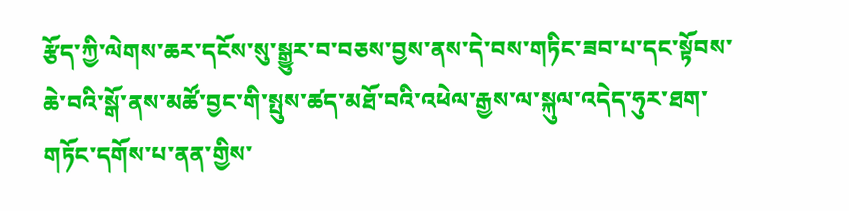རྩོད་ཀྱི་ལེགས་ཆར་དངོས་སུ་སྒྱུར་བ་བཅས་བྱས་ནས་དེ་བས་གཏིང་ཟབ་པ་དང་སྟོབས་ཆེ་བའི་སྒོ་ནས་མཚོ་བྱང་གི་སྤུས་ཚད་མཐོ་བའི་འཕེལ་རྒྱས་ལ་སྐུལ་འདེད་ཧུར་ཐག་གཏོང་དགོས་པ་ནན་གྱིས་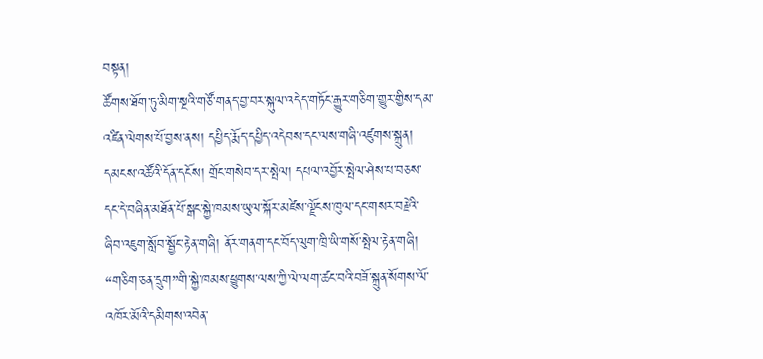བསྟན།
ཚོགས་ཐོག་ཏུ་མིག་སྔའི་གཙོ་གནད་བྱ་བར་སྐུལ་འདེད་གཏོང་རྒྱུར་གཅིག་གྱུར་གྱིས་དམ་འཛིན་ལེགས་པོ་བྱས་ནས། དཔྱིད་རྨོད་དཔྱིད་འདེབས་དང་ལས་གཞི་འཛུགས་སྐྲུན། དམངས་འཚོའི་དོན་དངོས། གྲོང་གསེབ་དར་སྤེལ། དཔལ་འབྱོར་སྤེལ་ཤེས་པ་བཅས་དང་དེ་བཞིན་མཐོན་པོ་སྒང་སྐྱེ་ཁམས་ཡུལ་སྐོར་མཛེས་ལྗོངས་ཁུལ་དང་གསར་བརྗེའི་ཞིབ་འཇུག་སློབ་སྦྱོང་རྟེན་གཞི། ནོར་གནག་དང་བོད་ལུག་ཁྲི་ཡི་གསོ་སྤེལ་རྟེན་གཞི། “གཅིག་ཅན་དྲུག”གི་སྐྱེ་ཁམས་ཕྱུགས་ལས་ཀྱི་ལེ་ལག་ཚང་བའི་བཟོ་སྐྲུན་སོགས་ལོ་འཁོར་མོའི་དམིགས་འབེན་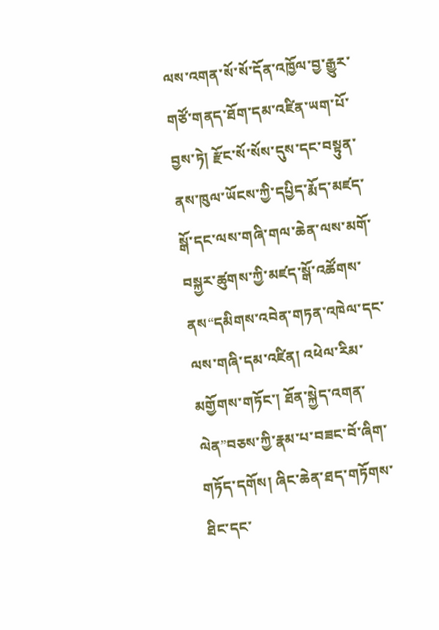ལས་འགན་སོ་སོ་དོན་འཁྱོལ་བྱ་རྒྱུར་གཙོ་གནད་ཐོག་དམ་འཛིན་ཡག་པོ་བྱས་ཏེ། རྫོང་སོ་སོས་དུས་དང་བསྟུན་ནས་ཁུལ་ཡོངས་ཀྱི་དཔྱིད་རྨོད་མཛད་སྒོ་དང་ལས་གཞི་གལ་ཆེན་ལས་མགོ་བསྐྱར་ཚུགས་ཀྱི་མཛད་སྒོ་འཚོགས་ནས“དམིགས་འབེན་གཏན་འཁེལ་དང་ལས་གཞི་དམ་འཛིན། འཕེལ་རིམ་མགྱོགས་གཏོང་། ཐོན་སྐྱེད་འགན་ལེན”བཅས་ཀྱི་རྣམ་པ་བཟང་བོ་ཞིག་གཏོད་དགོས། ཞིང་ཆེན་ཐད་གཏོགས་ཐིང་དང་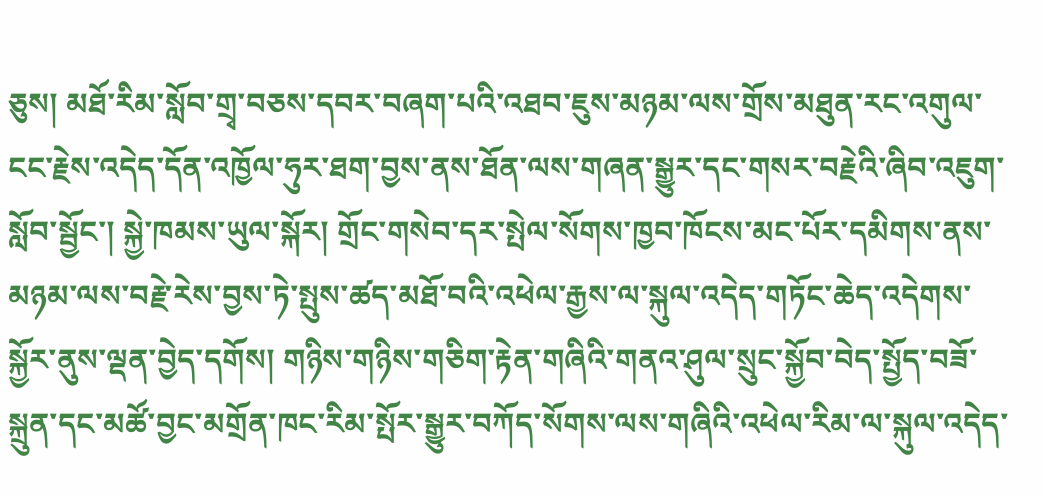ཅུས། མཐོ་རིམ་སློབ་གྲྭ་བཅས་དབར་བཞག་པའི་འཐབ་ཇུས་མཉམ་ལས་གྲོས་མཐུན་རང་འགུལ་ངང་རྗེས་འདེད་དོན་འཁྱོལ་ཧུར་ཐག་བྱས་ནས་ཐོན་ལས་གཞན་སྒྱུར་དང་གསར་བརྗེའི་ཞིབ་འཇུག་སློབ་སྦྱོང་། སྐྱེ་ཁམས་ཡུལ་སྐོར། གྲོང་གསེབ་དར་སྤེལ་སོགས་ཁྱབ་ཁོངས་མང་པོར་དམིགས་ནས་མཉམ་ལས་བརྗེ་རེས་བྱས་ཏེ་སྤུས་ཚད་མཐོ་བའི་འཕེལ་རྒྱས་ལ་སྐུལ་འདེད་གཏོང་ཆེད་འདེགས་སྐྱོར་ནུས་ལྡན་བྱེད་དགོས། གཉིས་གཉིས་གཅིག་རྟེན་གཞིའི་གནའ་ཤུལ་སྲུང་སྐྱོབ་བེད་སྤྱོད་བཟོ་སྐྲུན་དང་མཚོ་བྱང་མགྲོན་ཁང་རིམ་སྤོར་སྒྱུར་བཀོད་སོགས་ལས་གཞིའི་འཕེལ་རིམ་ལ་སྐུལ་འདེད་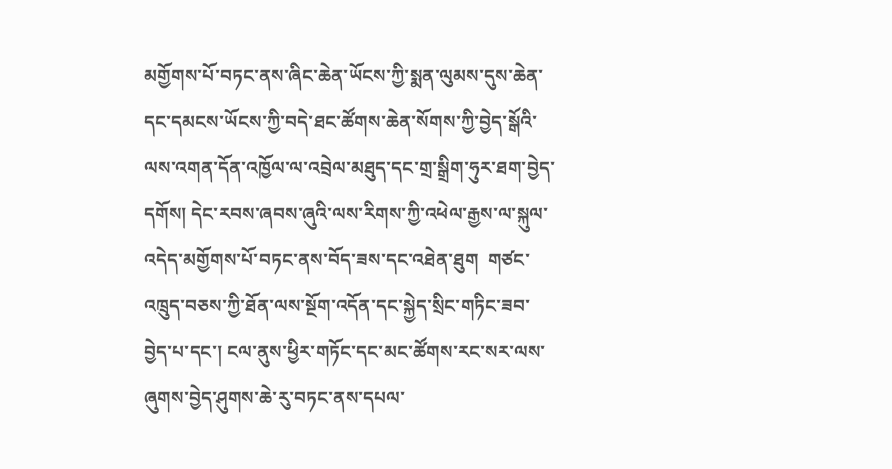མགྱོགས་པོ་བཏང་ནས་ཞིང་ཆེན་ཡོངས་ཀྱི་སྨན་ལུམས་དུས་ཆེན་དང་དམངས་ཡོངས་ཀྱི་བདེ་ཐང་ཚོགས་ཆེན་སོགས་ཀྱི་བྱེད་སྒོའི་ལས་འགན་དོན་འཁྱོལ་ལ་འབྲེལ་མཐུད་དང་གྲ་སྒྲིག་ཧུར་ཐག་བྱེད་དགོས། དེང་རབས་ཞབས་ཞུའི་ལས་རིགས་ཀྱི་འཕེལ་རྒྱས་ལ་སྐུལ་འདེད་མགྱོགས་པོ་བཏང་ནས་བོད་ཟས་དང་འཐེན་ཐུག  གཙང་འཁྲུད་བཅས་ཀྱི་ཐོན་ལས་སྔོག་འདོན་དང་སྐྱེད་སྲིང་གཏིང་ཟབ་བྱེད་པ་དང་། ངལ་ནུས་ཕྱིར་གཏོང་དང་མང་ཚོགས་རང་སར་ལས་ཞུགས་བྱེད་ཤུགས་ཆེ་རུ་བཏང་ནས་དཔལ་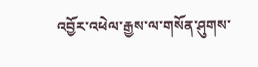འབྱོར་འཕེལ་རྒྱས་ལ་གསོན་ཤུགས་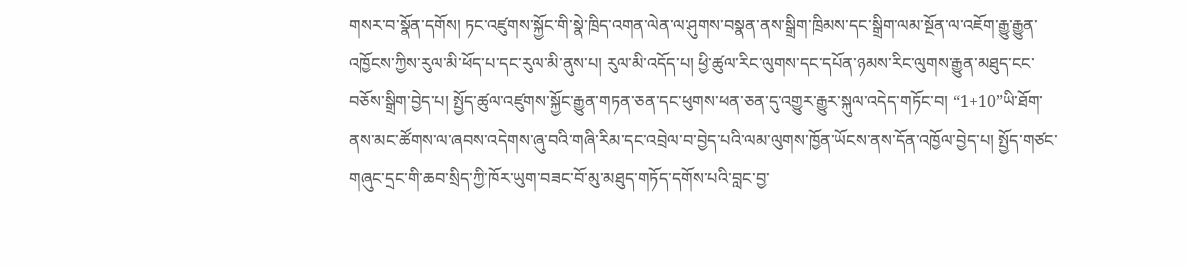གསར་བ་སྣོན་དགོས། ཏང་འཛུགས་སྐྱོང་གི་སྣེ་ཁྲིད་འགན་ལེན་ལ་ཤུགས་བསྣན་ནས་སྒྲིག་ཁྲིམས་དང་སྒྲིག་ལམ་སྔོན་ལ་འཇོག་རྒྱུ་རྒྱུན་འཁྱོངས་ཀྱིས་རུལ་མི་ཕོད་པ་དང་རུལ་མི་ནུས་པ། རུལ་མི་འདོད་པ། ཕྱི་ཚུལ་རིང་ལུགས་དང་དཔོན་ཉམས་རིང་ལུགས་རྒྱུན་མཐུད་ངང་བཅོས་སྒྲིག་བྱེད་པ། སྤྱོད་ཚུལ་འཛུགས་སྐྱོང་རྒྱུན་གཏན་ཅན་དང་ཕུགས་ཕན་ཅན་དུ་འགྱུར་རྒྱུར་སྐུལ་འདེད་གཏོང་བ། “1+10”ཡི་ཐོག་ནས་མང་ཚོགས་ལ་ཞབས་འདེགས་ཞུ་བའི་གཞི་རིམ་དང་འབྲེལ་བ་བྱེད་པའི་ལམ་ལུགས་ཁྱོན་ཡོངས་ནས་དོན་འཁྱོལ་བྱེད་པ། སྤྱོད་གཙང་གཞུང་དྲང་གི་ཆབ་སྲིད་ཀྱི་ཁོར་ཡུག་བཟང་བོ་མུ་མཐུད་གཏོད་དགོས་པའི་བླང་བྱ་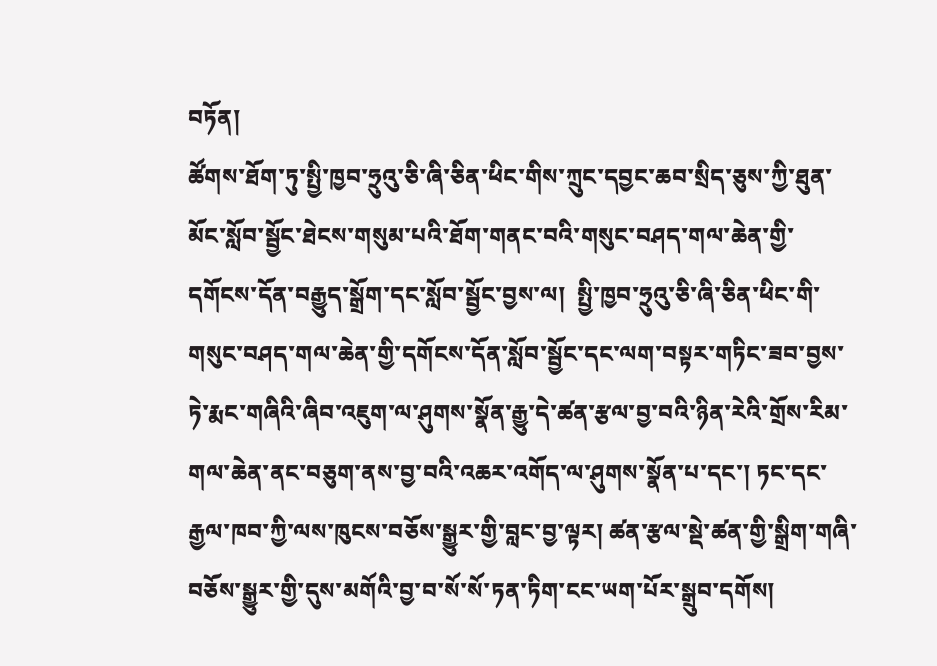བཏོན།
ཚོགས་ཐོག་ཏུ་སྤྱི་ཁྱབ་ཧྲུའུ་ཅི་ཞི་ཅིན་ཕིང་གིས་ཀྲུང་དབྱང་ཆབ་སྲིད་ཅུས་ཀྱི་ཐུན་མོང་སློབ་སྦྱོང་ཐེངས་གསུམ་པའི་ཐོག་གནང་བའི་གསུང་བཤད་གལ་ཆེན་གྱི་དགོངས་དོན་བརྒྱུད་སྒྲོག་དང་སློབ་སྦྱོང་བྱས་ལ།  སྤྱི་ཁྱབ་ཧྲུའུ་ཅི་ཞི་ཅིན་ཕིང་གི་གསུང་བཤད་གལ་ཆེན་གྱི་དགོངས་དོན་སློབ་སྦྱོང་དང་ལག་བསྟར་གཏིང་ཟབ་བྱས་ཏེ་རྨང་གཞིའི་ཞིབ་འཇུག་ལ་ཤུགས་སྣོན་རྒྱུ་དེ་ཚན་རྩལ་བྱ་བའི་ཉིན་རེའི་གྲོས་རིམ་གལ་ཆེན་ནང་བཅུག་ནས་བྱ་བའི་འཆར་འགོད་ལ་ཤུགས་སྣོན་པ་དང་། ཏང་དང་རྒྱལ་ཁབ་ཀྱི་ལས་ཁུངས་བཅོས་སྒྱུར་གྱི་བླང་བྱ་ལྟར། ཚན་རྩལ་སྡེ་ཚན་གྱི་སྒྲིག་གཞི་བཅོས་སྒྱུར་གྱི་དུས་མགོའི་བྱ་བ་སོ་སོ་ཏན་ཏིག་ངང་ཡག་པོར་སྒྲུབ་དགོས།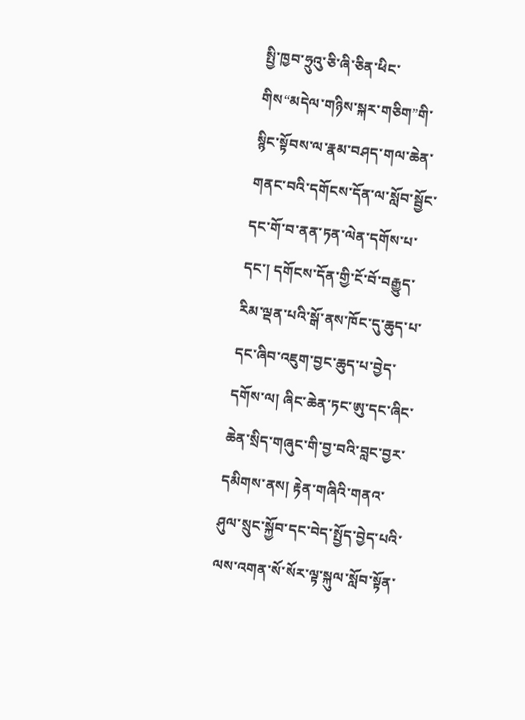སྤྱི་ཁྱབ་ཧྲུའུ་ཅི་ཞི་ཅིན་ཕིང་གིས“མདེལ་གཉིས་སྐར་གཅིག”གི་སྙིང་སྟོབས་ལ་རྣམ་བཤད་གལ་ཆེན་གནང་བའི་དགོངས་དོན་ལ་སློབ་སྦྱོང་དང་གོ་བ་ནན་ཏན་ལེན་དགོས་པ་དང་། དགོངས་དོན་གྱི་ངོ་བོ་བརྒྱུད་རིམ་ལྡན་པའི་སྒོ་ནས་ཁོང་དུ་ཆུད་པ་དང་ཞིབ་འཇུག་བྱང་ཆུད་པ་བྱེད་དགོས་ལ། ཞིང་ཆེན་ཏང་ཨུ་དང་ཞིང་ཆེན་སྲིད་གཞུང་གི་བྱ་བའི་བླང་བྱར་དམིགས་ནས། རྟེན་གཞིའི་གནའ་ཤུལ་སྲུང་སྐྱོབ་དང་བེད་སྤྱོད་བྱེད་པའི་ལས་འགན་སོ་སོར་ལྟ་སྐུལ་སློབ་སྟོན་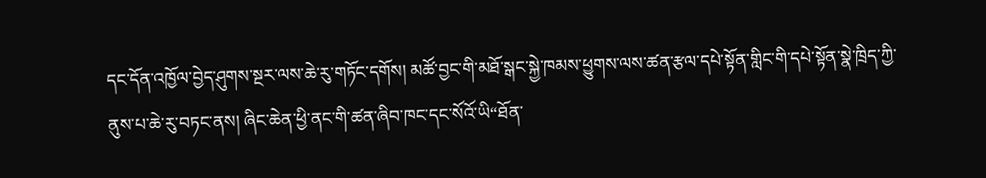དང་དོན་འཁྱོལ་བྱེད་ཤུགས་སྔར་ལས་ཆེ་རུ་གཏོང་དགོས། མཚོ་བྱང་གི་མཐོ་སྒང་སྐྱེ་ཁམས་ཕྱུགས་ལས་ཚན་རྩལ་དཔེ་སྟོན་གླིང་གི་དཔེ་སྟོན་སྣེ་ཁྲིད་ཀྱི་ནུས་པ་ཆེ་རུ་བཏང་ནས། ཞིང་ཆེན་ཕྱི་ནང་གི་ཚན་ཞིབ་ཁང་དང་སོའོ་ཡི“ཐོན་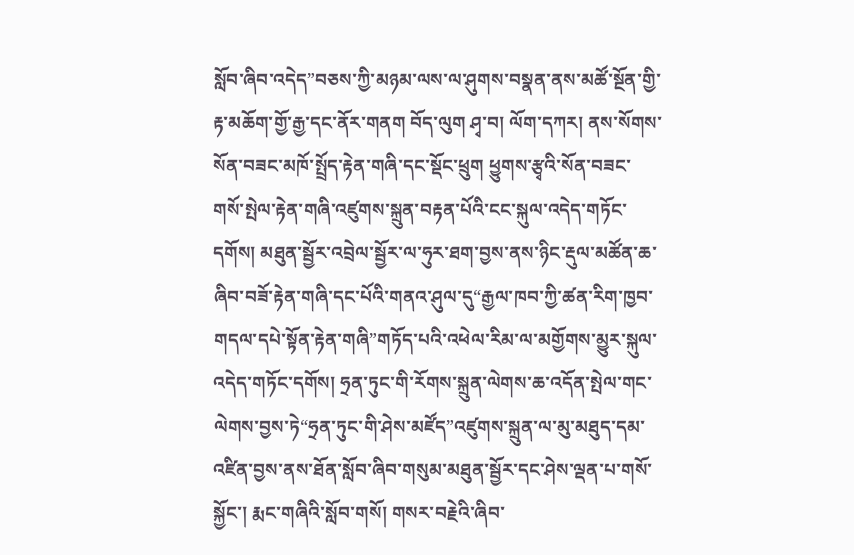སློབ་ཞིབ་འདེད”བཅས་ཀྱི་མཉམ་ལས་ལ་ཤུགས་བསྣན་ནས་མཚོ་སྔོན་གྱི་རྟ་མཆོག་གྱོ་རྒྱ་དང་ནོར་གནག བོད་ལུག ཤྭ་བ། ལོག་དཀར། ནས་སོགས་སོན་བཟང་མཁོ་སྤྲོད་རྟེན་གཞི་དང་སྡོང་ཕྲུག ཕྱུགས་རྩྭའི་སོན་བཟང་གསོ་སྤེལ་རྟེན་གཞི་འཛུགས་སྐྲུན་བརྟན་པོའི་ངང་སྐུལ་འདེད་གཏོང་དགོས། མཐུན་སྦྱོར་འབྲེལ་སྦྱོར་ལ་ཧུར་ཐག་བྱས་ནས་ཉིང་རྡུལ་མཚོན་ཆ་ཞིབ་བཟོ་རྟེན་གཞི་དང་པོའི་གནའ་ཤུལ་དུ“རྒྱལ་ཁབ་ཀྱི་ཚན་རིག་ཁྱབ་གདལ་དཔེ་སྟོན་རྟེན་གཞི”གཏོད་པའི་འཕེལ་རིམ་ལ་མགྱོགས་མྱུར་སྐུལ་འདེད་གཏོང་དགོས། ཧྲན་ཏུང་གི་རོགས་སྐྲུན་ལེགས་ཆ་འདོན་སྤེལ་གང་ལེགས་བྱས་ཏེ“ཧྲན་ཏུང་གི་ཤེས་མཛོད”འཛུགས་སྐྲུན་ལ་མུ་མཐུད་དམ་འཛིན་བྱས་ནས་ཐོན་སློབ་ཞིབ་གསུམ་མཐུན་སྦྱོར་དང་ཤེས་ལྡན་པ་གསོ་སྐྱོང་། རྨང་གཞིའི་སློབ་གསོ། གསར་བརྗེའི་ཞིབ་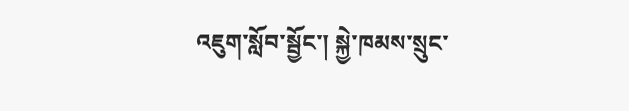འཇུག་སློབ་སྦྱོང་། སྐྱེ་ཁམས་སྲུང་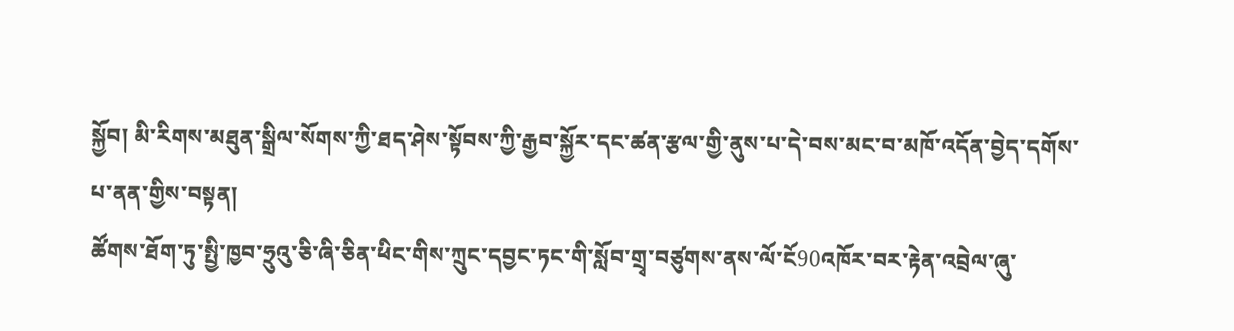སྐྱོབ། མི་རིགས་མཐུན་སྒྲིལ་སོགས་ཀྱི་ཐད་ཤེས་སྟོབས་ཀྱི་རྒྱབ་སྐྱོར་དང་ཚན་རྩལ་གྱི་ནུས་པ་དེ་བས་མང་བ་མཁོ་འདོན་བྱེད་དགོས་པ་ནན་གྱིས་བསྟན།
ཚོགས་ཐོག་ཏུ་སྤྱི་ཁྱབ་ཧྲུའུ་ཅི་ཞི་ཅིན་ཕིང་གིས་ཀྲུང་དབྱང་ཏང་གི་སློབ་གྲྭ་བཙུགས་ནས་ལོ་ངོ90འཁོར་བར་རྟེན་འབྲེལ་ཞུ་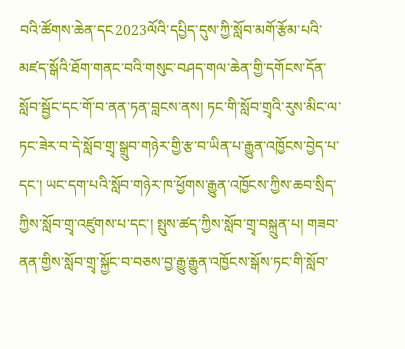བའི་ཚོགས་ཆེན་དང2023ལོའི་དཔྱིད་དུས་ཀྱི་སློབ་མགོ་རྩོམ་པའི་མཛད་སྒོའི་ཐོག་གནང་བའི་གསུང་བཤད་གལ་ཆེན་གྱི་དགོངས་དོན་སློབ་སྦྱོང་དང་གོ་བ་ནན་ཏན་བླངས་ནས། ཏང་གི་སློབ་གྲྭའི་རུས་མིང་ལ་ཏང་ཟེར་བ་དེ་སློབ་གྲྭ་སྒྲུབ་གཉེར་གྱི་རྩ་བ་ཡིན་པ་རྒྱུན་འཁྱོངས་བྱེད་པ་དང་། ཡང་དག་པའི་སློབ་གཉེར་ཁ་ཕྱོགས་རྒྱུན་འཁྱོངས་ཀྱིས་ཆབ་སྲིད་ཀྱིས་སློབ་གྲྭ་འཛུགས་པ་དང་། སྤུས་ཚད་ཀྱིས་སློབ་གྲྭ་བསྐྲུན་པ། གཟབ་ནན་གྱིས་སློབ་གྲྭ་སྐྱོང་བ་བཅས་བྱ་རྒྱུ་རྒྱུན་འཁྱོངས་སྒོས་ཏང་གི་སློབ་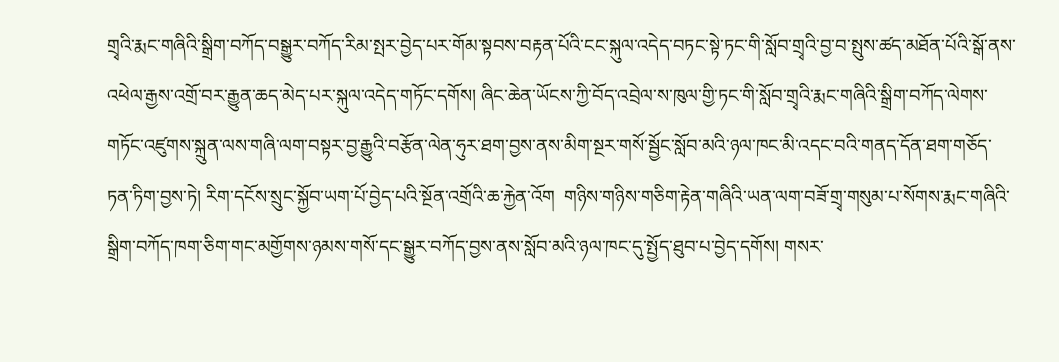གྲྭའི་རྨང་གཞིའི་སྒྲིག་བཀོད་བསྒྱུར་བཀོད་རིམ་སྤར་བྱེད་པར་གོམ་སྟབས་བརྟན་པོའི་ངང་སྐུལ་འདེད་བཏང་སྟེ་ཏང་གི་སློབ་གྲྭའི་བྱ་བ་སྤུས་ཚད་མཐོན་པོའི་སྒོ་ནས་འཕེལ་རྒྱས་འགྲོ་བར་རྒྱུན་ཆད་མེད་པར་སྐུལ་འདེད་གཏོང་དགོས། ཞིང་ཆེན་ཡོངས་ཀྱི་བོད་འབྲེལ་ས་ཁུལ་གྱི་ཏང་གི་སློབ་གྲྭའི་རྨང་གཞིའི་སྒྲིག་བཀོད་ལེགས་གཏོང་འཛུགས་སྐྲུན་ལས་གཞི་ལག་བསྟར་བྱ་རྒྱུའི་བརྩོན་ལེན་ཧུར་ཐག་བྱས་ནས་མིག་སྔར་གསོ་སྦྱོང་སློབ་མའི་ཉལ་ཁང་མི་འདང་བའི་གནད་དོན་ཐག་གཅོད་ཏན་ཏིག་བྱས་ཏེ། རིག་དངོས་སྲུང་སྐྱོབ་ཡག་པོ་བྱེད་པའི་སྔོན་འགྲོའི་ཆ་རྐྱེན་འོག  གཉིས་གཉིས་གཅིག་རྟེན་གཞིའི་ཡན་ལག་བཟོ་གྲྭ་གསུམ་པ་སོགས་རྨང་གཞིའི་སྒྲིག་བཀོད་ཁག་ཅིག་གང་མགྱོགས་ཉམས་གསོ་དང་སྒྱུར་བཀོད་བྱས་ནས་སློབ་མའི་ཉལ་ཁང་དུ་སྤྱོད་ཐུབ་པ་བྱེད་དགོས། གསར་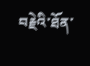བརྗེའི་ཐོན་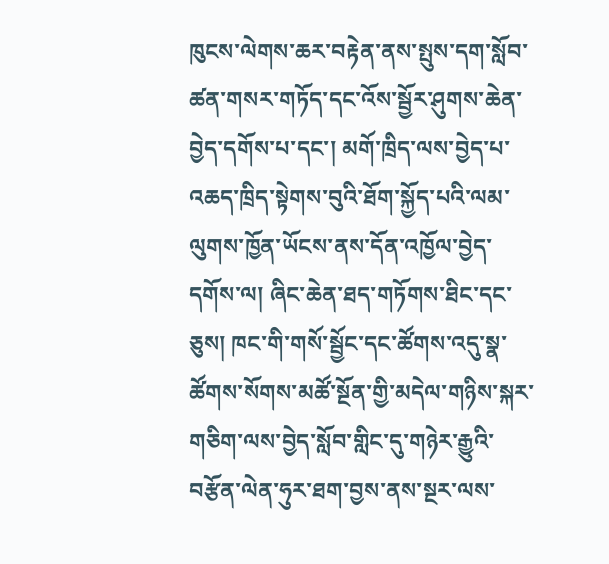ཁུངས་ལེགས་ཆར་བརྟེན་ནས་སྤུས་དག་སློབ་ཚན་གསར་གཏོད་དང་འོས་སྦྱོར་ཤུགས་ཆེན་བྱེད་དགོས་པ་དང་། མགོ་ཁྲིད་ལས་བྱེད་པ་འཆད་ཁྲིད་སྟེགས་བུའི་ཐོག་སྐྱོད་པའི་ལམ་ལུགས་ཁྱོན་ཡོངས་ནས་དོན་འཁྱོལ་བྱེད་དགོས་ལ། ཞིང་ཆེན་ཐད་གཏོགས་ཐིང་དང་ཅུས། ཁང་གི་གསོ་སྦྱོང་དང་ཚོགས་འདུ་སྣ་ཚོགས་སོགས་མཚོ་སྔོན་གྱི་མདེལ་གཉིས་སྐར་གཅིག་ལས་བྱེད་སློབ་གླིང་དུ་གཉེར་རྒྱུའི་བརྩོན་ལེན་ཧུར་ཐག་བྱས་ནས་སྔར་ལས་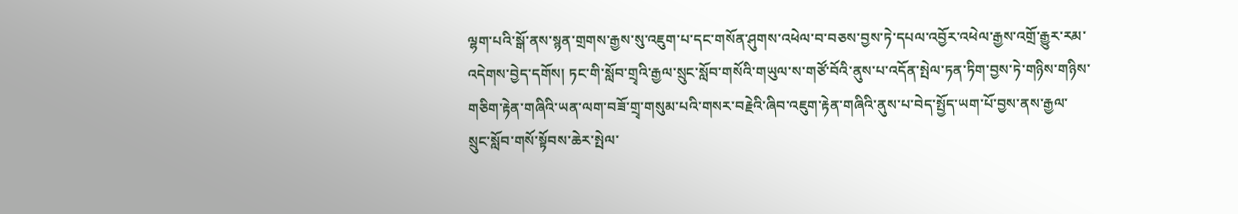ལྷག་པའི་སྒོ་ནས་སྙན་གྲགས་རྒྱས་སུ་འཇུག་པ་དང་གསོན་ཤུགས་འཕེལ་བ་བཅས་བྱས་ཏེ་དཔལ་འབྱོར་འཕེལ་རྒྱས་འགྲོ་རྒྱུར་རམ་འདེགས་བྱེད་དགོས། ཏང་གི་སློབ་གྲྭའི་རྒྱལ་སྲུང་སློབ་གསོའི་གཡུལ་ས་གཙོ་བོའི་ནུས་པ་འདོན་སྤེལ་ཏན་ཏིག་བྱས་ཏེ་གཉིས་གཉིས་གཅིག་རྟེན་གཞིའི་ཡན་ལག་བཟོ་གྲྭ་གསུམ་པའི་གསར་བརྗེའི་ཞིབ་འཇུག་རྟེན་གཞིའི་ནུས་པ་བེད་སྤྱོད་ཡག་པོ་བྱས་ནས་རྒྱལ་སྲུང་སློབ་གསོ་སྟོབས་ཆེར་སྤེལ་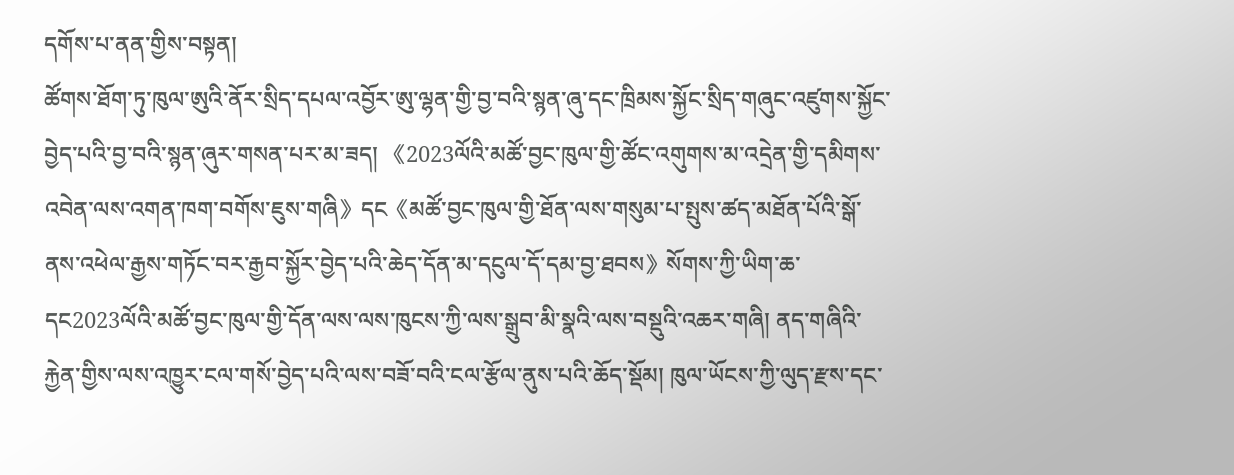དགོས་པ་ནན་གྱིས་བསྟན།
ཚོགས་ཐོག་ཏུ་ཁུལ་ཨུའི་ནོར་སྲིད་དཔལ་འབྱོར་ཨུ་ལྷན་གྱི་བྱ་བའི་སྙན་ཞུ་དང་ཁྲིམས་སྐྱོང་སྲིད་གཞུང་འཛུགས་སྐྱོང་བྱེད་པའི་བྱ་བའི་སྙན་ཞུར་གསན་པར་མ་ཟད། 《2023ལོའི་མཚོ་བྱང་ཁུལ་གྱི་ཚོང་འགུགས་མ་འདྲེན་གྱི་དམིགས་འབེན་ལས་འགན་ཁག་བགོས་ཇུས་གཞི》དང《མཚོ་བྱང་ཁུལ་གྱི་ཐོན་ལས་གསུམ་པ་སྤུས་ཚད་མཐོན་པོའི་སྒོ་ནས་འཕེལ་རྒྱས་གཏོང་བར་རྒྱབ་སྐྱོར་བྱེད་པའི་ཆེད་དོན་མ་དངུལ་དོ་དམ་བྱ་ཐབས》སོགས་ཀྱི་ཡིག་ཆ་དང2023ལོའི་མཚོ་བྱང་ཁུལ་གྱི་དོན་ལས་ལས་ཁུངས་ཀྱི་ལས་སྒྲུབ་མི་སྣའི་ལས་བསྡུའི་འཆར་གཞི། ནད་གཞིའི་རྐྱེན་གྱིས་ལས་འཁྱུར་ངལ་གསོ་བྱེད་པའི་ལས་བཟོ་བའི་ངལ་རྩོལ་ནུས་པའི་ཆོད་སྡོམ། ཁུལ་ཡོངས་ཀྱི་ལུད་རྫས་དང་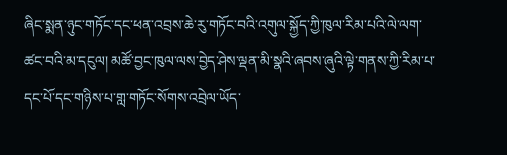ཞིང་སྨན་ཉུང་གཏོང་དང་ཕན་འབྲས་ཆེ་རུ་གཏོང་བའི་འགུལ་སྐྱོད་ཀྱི་ཁུལ་རིམ་པའི་ལེ་ལག་ཚང་བའི་མ་དངུལ། མཚོ་བྱང་ཁུལ་ལས་བྱེད་ཤེས་ལྡན་མི་སྣའི་ཞབས་ཞུའི་ལྟེ་གནས་ཀྱི་རིམ་པ་དང་པོ་དང་གཉིས་པ་གླ་གཏོང་སོགས་འབྲེལ་ཡོད་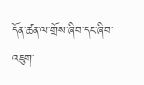དོན་ཚན་ལ་གྲོས་ཞིབ་དང་ཞིབ་འཇུག་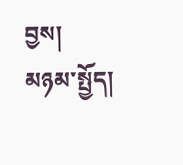བྱས།
མཉམ་སྤྱོད།